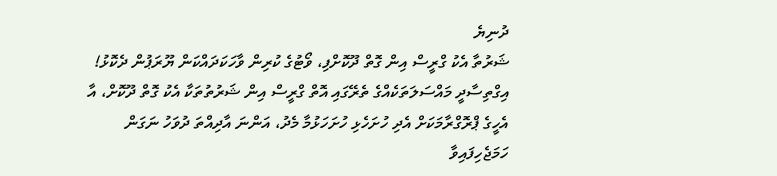ދުނިޔެ
ޝަރުތާ އެކު ގްރީސް އިން ގޮތް ދޫކޮށްފި، ވޯޓުގެ ކުރިން ވާހަކަދައްކަން ޔޫރަޕުން ދެކޮޅު!
އިގްތިސާދީ މައްސަލަތަކެއްގެ ތެރޭގައި އޮތް ގްރީސް އިން ޝަރުތުތަކާ އެކު ގޮތް ދޫކޮށް، އާ އެހީގެ ޕްރޮގްރާމަކަށް އެދި ހުށަހެޅި ހުށަހަޅުމާ މެދު، އަންނަ އާދިއްތަ ދުވަހު ނަގަން ހަމަޖެހިފައިވާ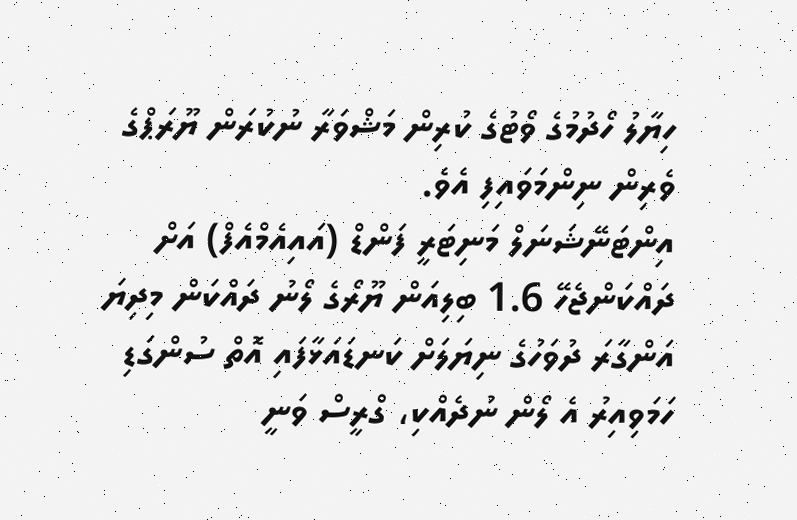ހިޔާލު ހޯދުމުގެ ވޯޓުގެ ކުރިން މަޝްވަރާ ނުކުރަން ޔޫރަޕްގެ ވެރިން ނިންމަވައިފި އެވެ.
އިންޓަނޭޝަނަލް މަނިޓަރީ ފަންޑް (އައިއެމްއެފް) އަށް ދައްކަންޖެހޭ 1.6 ބިލިއަން ޔޫރޯގެ ލޯނު ދައްކަން މިދިޔަ އަންގާރަ ދުވަހުގެ ނިޔަލަށް ކަނޑައަޅާފައި އޮތް ސުންގަޑި ހަމަވިއިރު އެ ލޯން ނުދެއްކި، ގްރީސް ވަނީ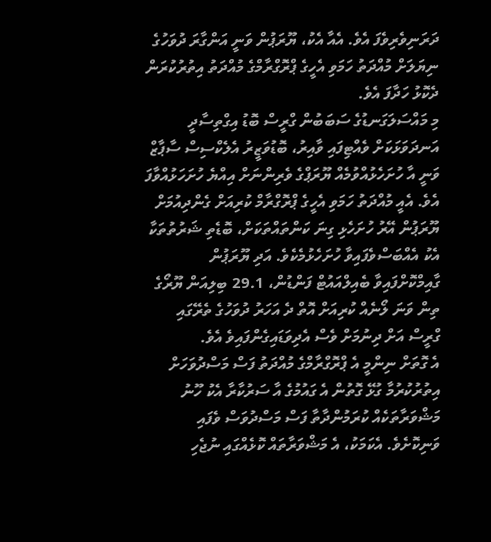ދަރަނިވެރިވެފަ އެވެ. އެއާ އެކު، ޔޫރަޕުން ވަނީ އަންގާރަ ދުވަހުގެ ނިޔަލަށް މުއްދަތު ހަމަވި އެހީގެ ޕްރޮގްރާމްގެ މުއްދަތު އިތުރުކުރަން ދެކޮޅު ހަދާފަ އެވެ.
މި މައްސަލަގަނޑުގެ ސަބަބުން ގްރީސް ބޮޑު އިގްތިސާދީ އަނދަވަޅަކަށް ވެއްޓިފައި ވާއިރު، ބޮޑުވަޒީރު އެލެކްސިސް ސާޕާޒް ވަނީ އާ ހުށަހެޅުއްވުމެއް ޔޫރަޕްގެ ވެރިންނަށް އިއްޔެ ހުށަހަޅުއްވާފަ އެވެ. އެއީ މުއްދަތު ހަމަވި އެހީގެ ޕްރޮގްރާމް ކުރިއަށް ގެންދިއުމަށް ޔޫރަޕުން އޭރު ހުށަހެޅި ގިނަ ކަންތައްތަކަށް، ބޮޑެތި ޝަރުތުތަކާ އެކު އެއްބަސްވެފައިވާ ހުށަހެޅުމެކެވެ. އަދި ޔޫރަޕުން ގާއިމްކޮށްފައިވާ ބެއިލްއައުޓް ފަންޑުން، 29.1 ބިލިއަން ޔޫރޯގެ ތިން ވަނަ ލޯނެއް ކުރިއަށް އޮތް ދެ އަހަރު ދުވަހުގެ ތެރޭގައި ގްރީސް އަށް ދިނުމަށް ވެސް އެދިވަޑައިގެންފައިވެ އެވެ.
އެ ގޮތަށް ނިންމީ އެ ޕްރޮގްރާމްގެ މުއްދަތު ފަސް މަސްދުވަހަށް އިތުރުކުރުމާ ގުޅޭ ގޮތުން އެ ގައުމުގެ އާ ސަރުކާރާ އެކު ހޫނު މަޝްވަރާތަކެއް ކުރަމުންދާތާ ފަސް މަސްދުވަސް ވެފައި ވަނިކޮށެވެ. އެކަމަކު، އެ މަޝްވަރާތައް ކޮޅެއްގައި ނުޖެހި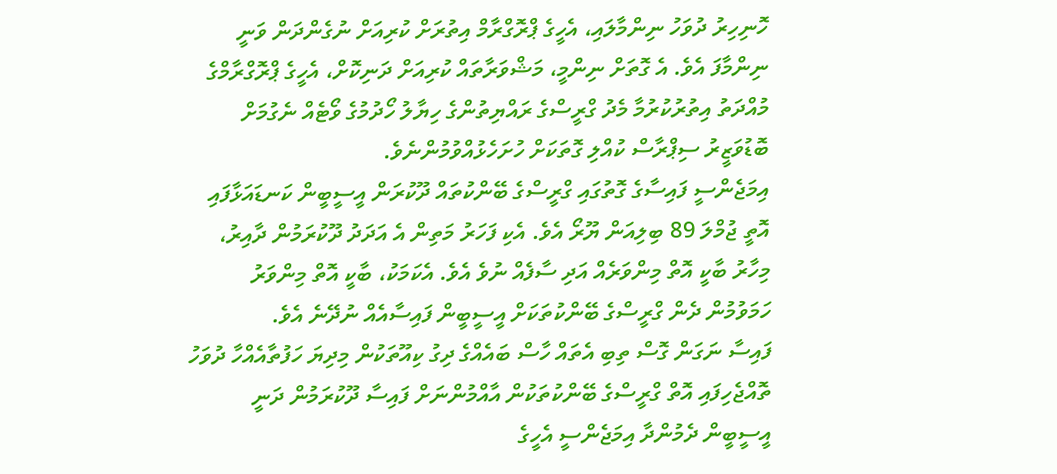ހޮނިހިރު ދުވަހު ނިންމާލައި، އެހީގެ ޕްރޮގްރާމް އިތުރަށް ކުރިއަށް ނުގެންދަން ވަނީ ނިންމާފަ އެވެ. އެ ގޮތަށް ނިންމީ، މަޝްވަރާތައް ކުރިއަށް ދަނިކޮށް، އެހީގެ ޕްރޮގްރާމްގެ މުއްދަތު އިތުރުކުރުމާ މެދު ގްރީސްގެ ރައްޔިތުންގެ ހިޔާލު ހޯދުމުގެ ވޯޓެއް ނެގުމަށް ބޮޑުވަޒީރު ސިޕްރާސް ކުއްލި ގޮތަކަށް ހުށަހެޅުއްވުމުންނެވެ.
އިމަޖެންސީ ފައިސާގެ ގޮތުގައި ގްރީސްގެ ބޭންކުތައް ދޫކުރަން އީސީބީން ކަނޑައަޅާފައި އޮތީ ޖުމްލަ 89 ބިލިއަން ޔޫރޯ އެވެ. އެކި ފަހަރު މަތިން އެ އަދަދު ދޫކުރަމުން ދާއިރު، މިހާރު ބާކީ އޮތް މިންވަރެއް އަދި ސާފެއް ނުވެ އެވެ. އެކަމަކު، ބާކީ އޮތް މިންވަރު ހަމަވުމުން ދެން ގްރީސްގެ ބޭންކުތަކަށް އީސީބީން ފައިސާއެއް ނުދޭނެ އެވެ.
ފައިސާ ނަގަން ގޮސް ތިބި އެތައް ހާސް ބައެއްގެ ދިގު ކިއޫތަކުން މިދިޔަ ހަފުތާއެއްހާ ދުވަހު ތޮއްޖެހިފައި އޮތް ގްރީސްގެ ބޭންކުތަކުން އާއްމުންނަށް ފައިސާ ދޫކުރަމުން ދަނީ އީސީބީން ދެމުންދާ އިމަޖެންސީ އެހީގެ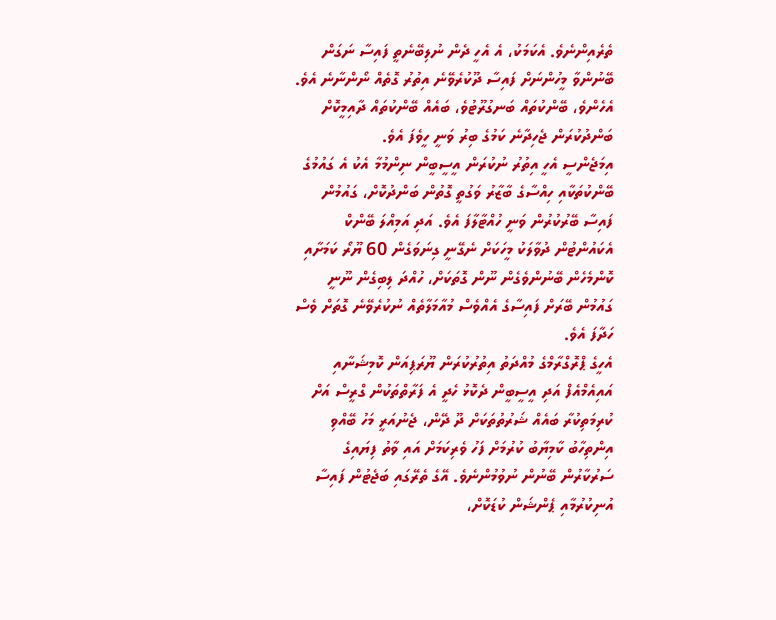ތެރެއިންނެވެ. އެކަމަކު، އެ އެހީ ދެން ނުލިބޭނެތީ ފައިސާ ނަގަން ބޭނުންވާ މީހުންނަށް ފައިސާ ދޫކުރެވޭނެ އިތުރު ގޮތެއް ނޯންނާނެ އެވެ. އެހެންވެ، ބޭންކުތައް ބަނގުރޫޓުވެ، ބައެއް ބޭންކުތައް ދާއިމީކޮށް ބަންދުކުރަން ޖެހިދާނެ ކަމުގެ ބިރު ވަނީ ހީވެފަ އެވެ.
އިމަޖެންސީ އެހީ އިތުރު ނުކުރަން އީސީބީން ނިންމުމާ އެކު އެ ގައުމުގެ ބޭންކުތަކާއި ހިއްސާގެ ބާޒާރު ވަގުތީ ގޮތުން ބަންދުކޮށް، ގައުމުން ފައިސާ ބޭރުކުރުން ވަނީ ހުއްޓާލާފަ އެވެ. އަދި އަމިއްލަ ބޭންކް އެކައުންޓުން ދުވާލަކު މީހަކަށް ނެގޭނީ ގިނަވަގެން 60 ޔޫރޯ ކަމަށާއި ކޮންމެހެން ބޭނުންވެގެން ނޫން ގޮތަކަށް، ހުއްދަ ލިބިގެން ނޫނީ ގައުމުން ބޭރަށް ފައިސާގެ އެއްވެސް މުއާމަލާތެއް ނުކުރެވޭނެ ގޮތަށް ވެސް ހަދާފަ އެވެ.
އެހީގެ ޕްރޮގްރާމްގެ މުއްދަތު އިތުރުކުރަން ޔޫރަޕިއަން ކޮމިޝަނާއި އައިއެމްއެފް އަދި އީސީބީން ދެކޮޅު ހެދީ އެ ފަރާތްތަކުން ގްރީސް އަށް ކުރިމަތިކުރާ ބައެއް ޝަރުތުތަކަށް ދޫ ދޭން، ޖެނުއަރީ މަހު ބޭއްވި އިންތިހާބު ކާމިޔާބު ކުރުމަށް ފަހު ވެރިކަމަށް އައި ވާތު ފިޔައިގެ ސަރުކާރުން ބޭނުން ނުވުމުންނެވެ. އޭގެ ތެރޭގައި ބަޖެޓުން ފައިސާ އުނިކުރުމާއި ޕެންޝަން ކުޑަކޮށް،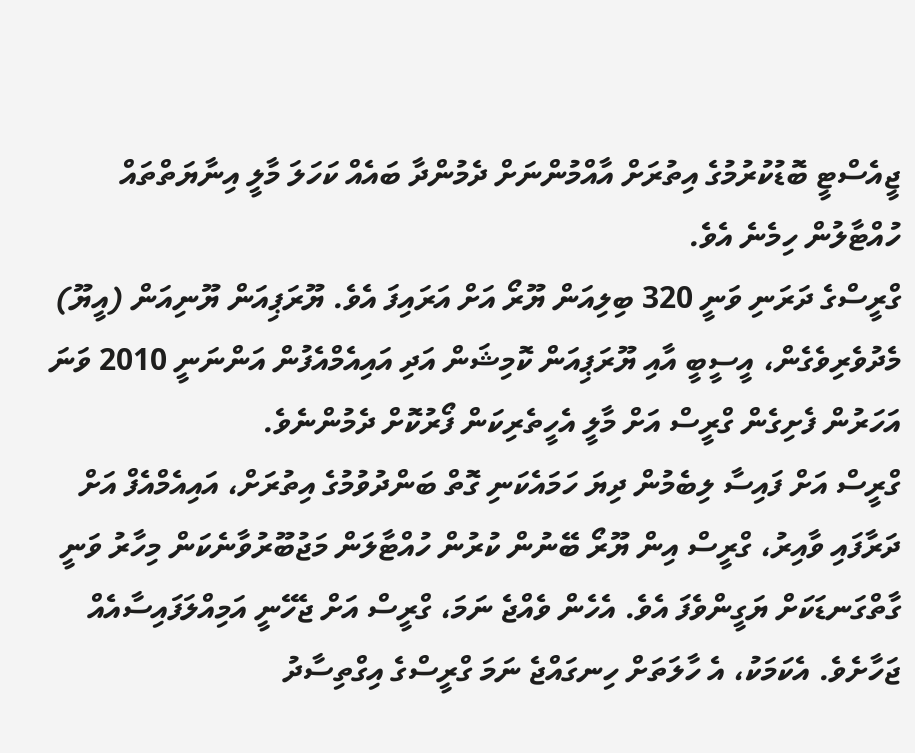ޖީއެސްޓީ ބޮޑުކުރުމުގެ އިތުރަށް އާއްމުންނަށް ދެމުންދާ ބައެއް ކަހަލަ މާލީ އިނާޔަތްތައް ހުއްޓާލުން ހިމެނެ އެވެ.
ގްރީސްގެ ދަރަނި ވަނީ 320 ބިލިއަން ޔޫރޯ އަށް އަރައިފަ އެވެ. ޔޫރަޕިއަން ޔޫނިއަން (އީޔޫ) މެދުވެރިވެގެން، އީސީބީ އާއި ޔޫރަޕިއަން ކޮމިޝަން އަދި އައިއެމްއެފުން އަންނަނީ 2010 ވަނަ އަހަރުން ފެށިގެން ގްރީސް އަށް މާލީ އެހީތެރިކަން ފޯރުކޮށް ދެމުންނެވެ.
ގްރީސް އަށް ފައިސާ ލިބެމުން ދިޔަ ހަމައެކަނި ގޮތް ބަންދުވުމުގެ އިތުރަށް، އައިއެމްއެފް އަށް ދަރާފައި ވާއިރު، ގްރީސް އިން ޔޫރޯ ބޭނުން ކުރުން ހުއްޓާލަން މަޖުބޫރުވާނެކަން މިހާރު ވަނީ ގާތްގަނޑަކަށް ޔަގީންވެފަ އެވެ. އެހެން ވެއްޖެ ނަމަ، ގްރީސް އަށް ޖެހޭނީ އަމިއްލަފައިސާއެއް ޖަހާށެވެ. އެކަމަކު، އެ ހާލަތަށް ހިނގައްޖެ ނަމަ ގްރީސްގެ އިގްތިސާދު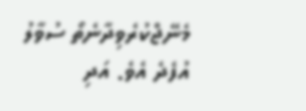މެނޭޖްކުރެވިދާނެތޯ ސުވާލު އުފެދެ އެވެ. އަދި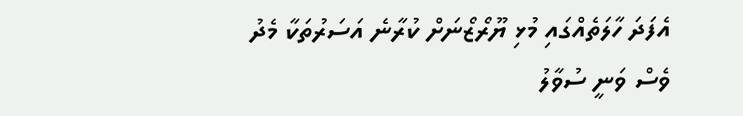އެފަދަ ހާލަތެއްގައި މުޅި ޔޫރޯޒޯނަށް ކުރާނެ އަސަރުތަކާ މެދު ވެސް ވަނީ ސުވާލު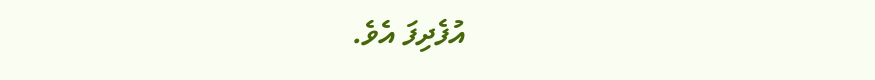އުފެދިފަ އެވެ.